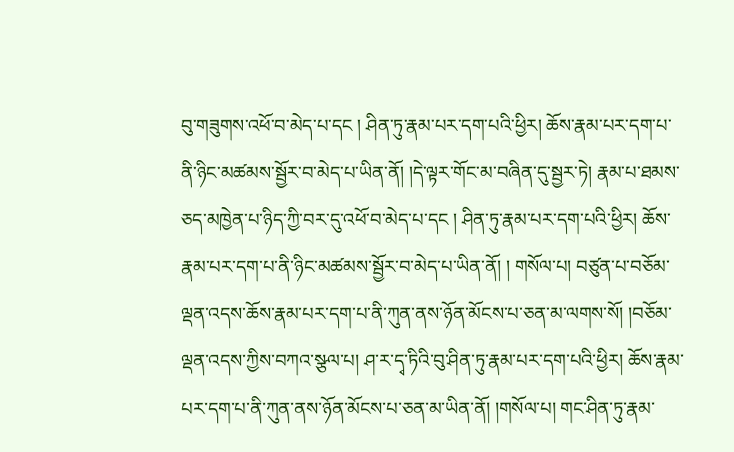བུ་གཟུགས་འཕོ་བ་མེད་པ་དང ། ཤིན་ཏུ་རྣམ་པར་དག་པའི་ཕྱིར། ཆོས་རྣམ་པར་དག་པ་ནི་ཉིང་མཚམས་སྦྱོར་བ་མེད་པ་ཡིན་ནོ། །དེ་ལྟར་གོང་མ་བཞིན་དུ་སྦྱར་ཏེ། རྣམ་པ་ཐམས་ཅད་མཁྱེན་པ་ཉིད་ཀྱི་བར་དུ་འཕོ་བ་མེད་པ་དང ། ཤིན་ཏུ་རྣམ་པར་དག་པའི་ཕྱིར། ཆོས་རྣམ་པར་དག་པ་ནི་ཉིང་མཚམས་སྦྱོར་བ་མེད་པ་ཡིན་ནོ། ། གསོལ་པ། བཙུན་པ་བཅོམ་ལྡན་འདས་ཆོས་རྣམ་པར་དག་པ་ནི་ཀུན་ནས་ཉོན་མོངས་པ་ཅན་མ་ལགས་སོ། །བཅོམ་ལྡན་འདས་ཀྱིས་བཀའ་སྩལ་པ། ཤ་ར་དྭ་ཏིའི་བུ་ཤིན་ཏུ་རྣམ་པར་དག་པའི་ཕྱིར། ཆོས་རྣམ་པར་དག་པ་ནི་ཀུན་ནས་ཉོན་མོངས་པ་ཅན་མ་ཡིན་ནོ། །གསོལ་པ། གང་ཤིན་ཏུ་རྣམ་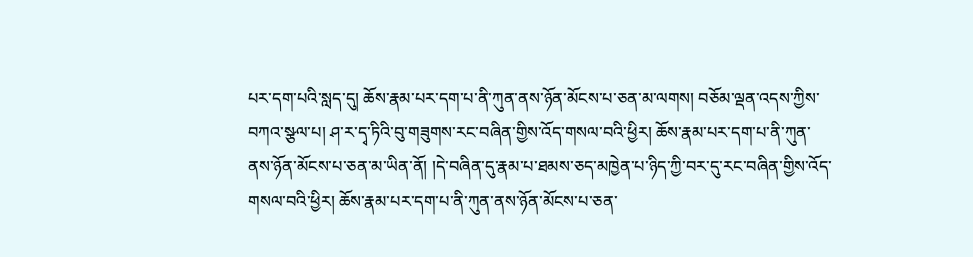པར་དག་པའི་སླད་དུ། ཆོས་རྣམ་པར་དག་པ་ནི་ཀུན་ནས་ཉོན་མོངས་པ་ཅན་མ་ལགས། བཅོམ་ལྡན་འདས་ཀྱིས་བཀའ་སྩལ་པ། ཤ་ར་དྭ་ཏིའི་བུ་གཟུགས་རང་བཞིན་གྱིས་འོད་གསལ་བའི་ཕྱིར། ཆོས་རྣམ་པར་དག་པ་ནི་ཀུན་ནས་ཉོན་མོངས་པ་ཅན་མ་ཡིན་ནོ། །དེ་བཞིན་དུ་རྣམ་པ་ཐམས་ཅད་མཁྱེན་པ་ཉིད་ཀྱི་བར་དུ་རང་བཞིན་གྱིས་འོད་གསལ་བའི་ཕྱིར། ཆོས་རྣམ་པར་དག་པ་ནི་ཀུན་ནས་ཉོན་མོངས་པ་ཅན་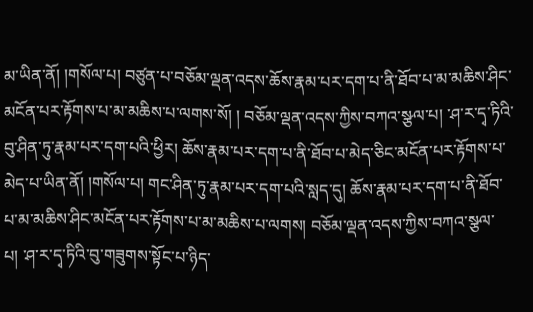མ་ཡིན་ནོ། །གསོལ་པ། བཙུན་པ་བཅོམ་ལྡན་འདས་ཆོས་རྣམ་པར་དག་པ་ནི་ཐོབ་པ་མ་མཆིས་ཤིང་མངོན་པར་རྟོགས་པ་མ་མཆིས་པ་ལགས་སོ། ། བཅོམ་ལྡན་འདས་ཀྱིས་བཀའ་སྩལ་པ། ་ཤ་ར་དྭ་ཏིའི་བུ་ཤིན་ཏུ་རྣམ་པར་དག་པའི་ཕྱིར། ཆོས་རྣམ་པར་དག་པ་ནི་ཐོབ་པ་མེད་ཅིང་མངོན་པར་རྟོགས་པ་མེད་པ་ཡིན་ནོ། །གསོལ་པ། གང་ཤིན་ཏུ་རྣམ་པར་དག་པའི་སླད་དུ། ཆོས་རྣམ་པར་དག་པ་ནི་ཐོབ་པ་མ་མཆིས་ཤིང་མངོན་པར་རྟོགས་པ་མ་མཆིས་པ་ལགས། བཅོམ་ལྡན་འདས་ཀྱིས་བཀའ་སྩལ་པ། ་ཤ་ར་དྭ་ཏིའི་བུ་གཟུགས་སྟོང་པ་ཉིད་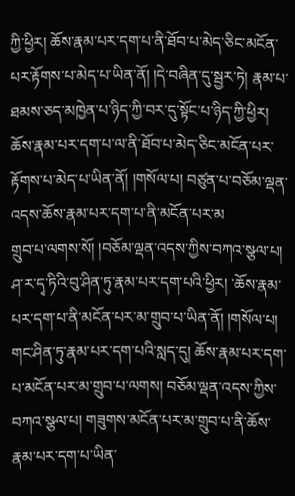ཀྱི་ཕྱིར། ཆོས་རྣམ་པར་དག་པ་ནི་ཐོབ་པ་མེད་ཅིང་མངོན་པར་རྟོགས་པ་མེད་པ་ཡིན་ནོ། །དེ་བཞིན་དུ་སྦྱར་ཏེ། རྣམ་པ་ཐམས་ཅད་མཁྱེན་པ་ཉིད་ཀྱི་བར་དུ་སྟོང་པ་ཉིད་ཀྱི་ཕྱིར། ཆོས་རྣམ་པར་དག་པ་ལ་ནི་ཐོབ་པ་མེད་ཅིང་མངོན་པར་རྟོགས་པ་མེད་པ་ཡིན་ནོ། །གསོལ་པ། བཙུན་པ་བཅོམ་ལྡན་འདས་ཆོས་རྣམ་པར་དག་པ་ནི་མངོན་པར་མ
གྲུབ་པ་ལགས་སོ། །བཅོམ་ལྡན་འདས་ཀྱིས་བཀའ་སྩལ་པ། ཤ་ར་དྭ་ཏིའི་བུ་ཤིན་ཏུ་རྣམ་པར་དག་པའི་ཕྱིར། ་ཆོས་རྣམ་པར་དག་པ་ནི་མངོན་པར་མ་གྲུབ་པ་ཡིན་ནོ། །གསོལ་པ། གང་ཤིན་ཏུ་རྣམ་པར་དག་པའི་སླད་དུ། ཆོས་རྣམ་པར་དག་པ་མངོན་པར་མ་གྲུབ་པ་ལགས། བཅོམ་ལྡན་འདས་ཀྱིས་བཀའ་སྩལ་པ། གཟུགས་མངོན་པར་མ་གྲུབ་པ་ནི་ཆོས་རྣམ་པར་དག་པ་ཡིན་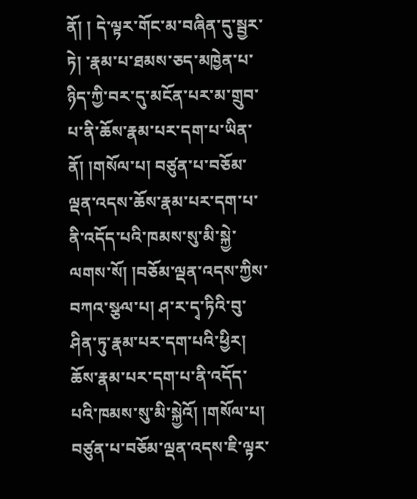ནོ། ། དེ་ལྟར་གོང་མ་བཞིན་དུ་སྦྱར་ཏེ། ་རྣམ་པ་ཐམས་ཅད་མཁྱེན་པ་ཉིད་ཀྱི་བར་དུ་མངོན་པར་མ་གྲུབ་པ་ནི་ཆོས་རྣམ་པར་དག་པ་ཡིན་ནོ། །གསོལ་པ། བཙུན་པ་བཅོམ་ལྡན་འདས་ཆོས་རྣམ་པར་དག་པ་ནི་འདོད་པའི་ཁམས་སུ་མི་སྐྱེ་ལགས་སོ། །བཅོམ་ལྡན་འདས་ཀྱིས་བཀའ་སྩལ་པ། ཤ་ར་དྭ་ཏིའི་བུ་ཤིན་ཏུ་རྣམ་པར་དག་པའི་ཕྱིར། ཆོས་རྣམ་པར་དག་པ་ནི་འདོད་པའི་ཁམས་སུ་མི་སྐྱེའོ། །གསོལ་པ། བཙུན་པ་བཅོམ་ལྡན་འདས་ཇི་ལྟར་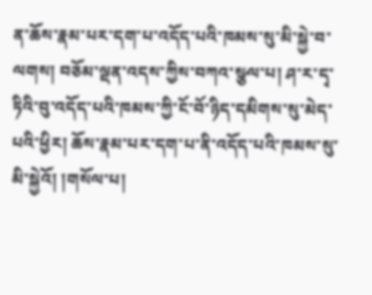ན་ཆོས་རྣམ་པར་དག་པ་འདོད་པའི་ཁམས་སུ་མི་སྐྱེ་བ་ལགས། བཅོམ་ལྡན་འདས་ཀྱིས་བཀའ་སྩལ་པ། ཤ་ར་དྭ་ཏིའི་བུ་འདོད་པའི་ཁམས་ཀྱི་ངོ་བོ་ཉིད་དམིགས་སུ་མེད་པའི་ཕྱིར། ཆོས་རྣམ་པར་དག་པ་ནི་འདོད་པའི་ཁམས་སུ་མི་སྐྱེའོ། །གསོལ་པ།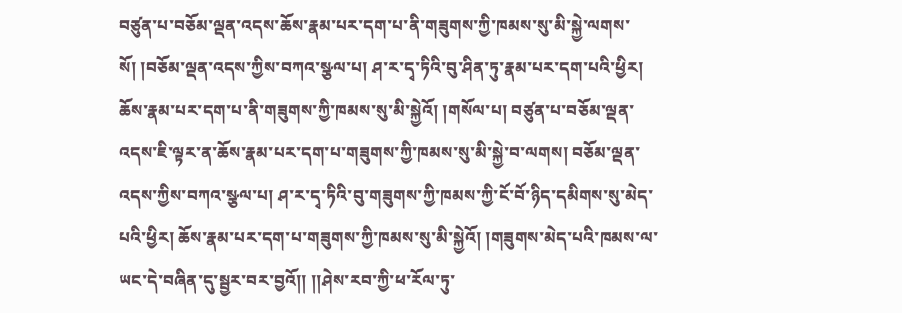བཙུན་པ་བཅོམ་ལྡན་འདས་ཆོས་རྣམ་པར་དག་པ་ནི་གཟུགས་ཀྱི་ཁམས་སུ་མི་སྐྱེ་ལགས་སོ། །བཅོམ་ལྡན་འདས་ཀྱིས་བཀའ་སྩལ་པ། ཤ་ར་དྭ་ཏིའི་བུ་ཤིན་ཏུ་རྣམ་པར་དག་པའི་ཕྱིར། ཆོས་རྣམ་པར་དག་པ་ནི་གཟུགས་ཀྱི་ཁམས་སུ་མི་སྐྱེའོ། །གསོལ་པ། བཙུན་པ་བཅོམ་ལྡན་འདས་ཇི་ལྟར་ན་ཆོས་རྣམ་པར་དག་པ་གཟུགས་ཀྱི་ཁམས་སུ་མི་སྐྱེ་བ་ལགས། བཅོམ་ལྡན་འདས་ཀྱིས་བཀའ་སྩལ་པ། ཤ་ར་དྭ་ཏིའི་བུ་གཟུགས་ཀྱི་ཁམས་ཀྱི་ངོ་བོ་ཉིད་དམིགས་སུ་མེད་པའི་ཕྱིར། ཆོས་རྣམ་པར་དག་པ་གཟུགས་ཀྱི་ཁམས་སུ་མི་སྐྱེའོ། །གཟུགས་མེད་པའི་ཁམས་ལ་ཡང་དེ་བཞིན་དུ་སྦྱར་བར་བྱའོ།། །།ཤེས་རབ་ཀྱི་ཕ་རོལ་ཏུ་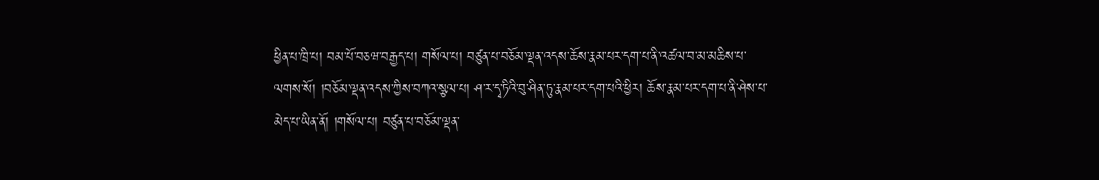ཕྱིན་པ་ཁྲི་པ། བམ་པོ་བཅཝ་བརྒྱད་པ། གསོལ་པ། བཙུན་པ་བཅོམ་ལྡན་འདས་ཆོས་རྣམ་པར་དག་པ་ནི་འཚལ་བ་མ་མཆིས་པ་ལགས་སོ། །བཅོམ་ལྡན་འདས་ཀྱིས་བཀའ་སྩལ་པ། ཤ་ར་དྭ་ཏིའི་བུ་ཤིན་ཏུ་རྣམ་པར་དག་པའི་ཕྱིར། ཆོས་རྣམ་པར་དག་པ་ནི་ཤེས་པ་མེད་པ་ཡིན་ནོ། །གསོལ་པ། བཙུན་པ་བཅོམ་ལྡན་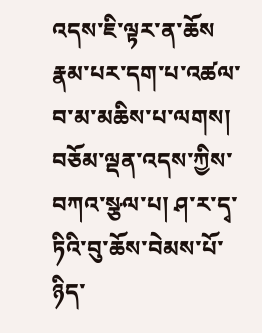འདས་ཇི་ལྟར་ན་ཆོས
རྣམ་པར་དག་པ་འཚལ་བ་མ་མཆིས་པ་ལགས། བཅོམ་ལྡན་འདས་ཀྱིས་བཀའ་སྩལ་པ། ཤ་ར་དྭ་ཏིའི་བུ་ཆོས་བེམས་པོ་ཉིད་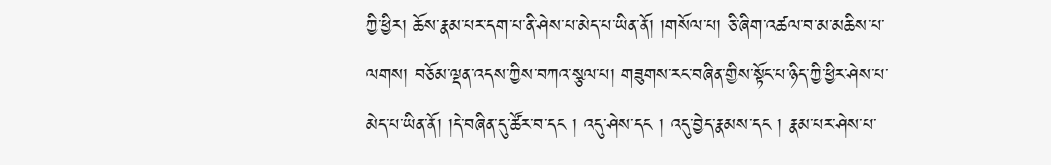ཀྱི་ཕྱིར། ཆོས་རྣམ་པར་དག་པ་ནི་ཤེས་པ་མེད་པ་ཡིན་ནོ། །གསོལ་པ། ཅི་ཞིག་འཚལ་བ་མ་མཆིས་པ་ལགས། བཅོམ་ལྡན་འདས་ཀྱིས་བཀའ་སྩལ་པ། གཟུགས་རང་བཞིན་གྱིས་སྟོང་པ་ཉིད་ཀྱི་ཕྱིར་ཤེས་པ་མེད་པ་ཡིན་ནོ། །དེ་བཞིན་དུ་ཚོར་བ་དང ། འདུ་ཤེས་དང ། འདུ་བྱེད་རྣམས་དང ། རྣམ་པར་ཤེས་པ་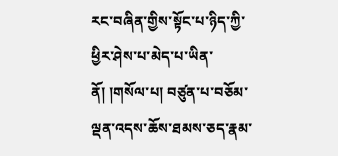རང་བཞིན་གྱིས་སྟོང་པ་ཉིད་ཀྱི་ཕྱིར་ཤེས་པ་མེད་པ་ཡིན་ནོ། །གསོལ་པ། བཙུན་པ་བཅོམ་ལྡན་འདས་ཆོས་ཐམས་ཅད་རྣམ་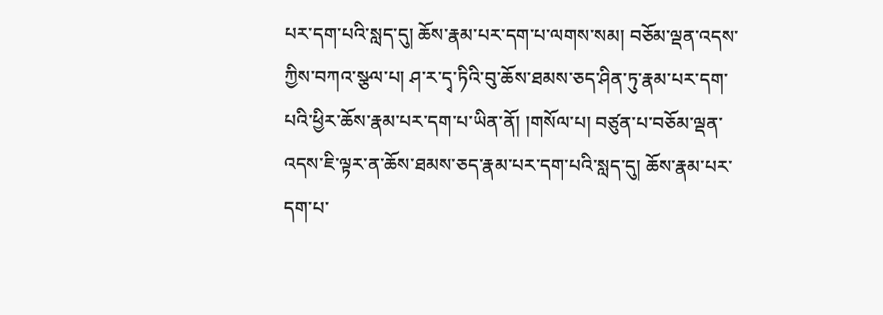པར་དག་པའི་སླད་དུ། ཆོས་རྣམ་པར་དག་པ་ལགས་སམ། བཅོམ་ལྡན་འདས་ཀྱིས་བཀའ་སྩལ་པ། ཤ་ར་དྭ་ཏིའི་བུ་ཆོས་ཐམས་ཅད་ཤིན་ཏུ་རྣམ་པར་དག་པའི་ཕྱིར་ཆོས་རྣམ་པར་དག་པ་ཡིན་ནོ། །གསོལ་པ། བཙུན་པ་བཅོམ་ལྡན་འདས་ཇི་ལྟར་ན་ཆོས་ཐམས་ཅད་རྣམ་པར་དག་པའི་སླད་དུ། ཆོས་རྣམ་པར་དག་པ་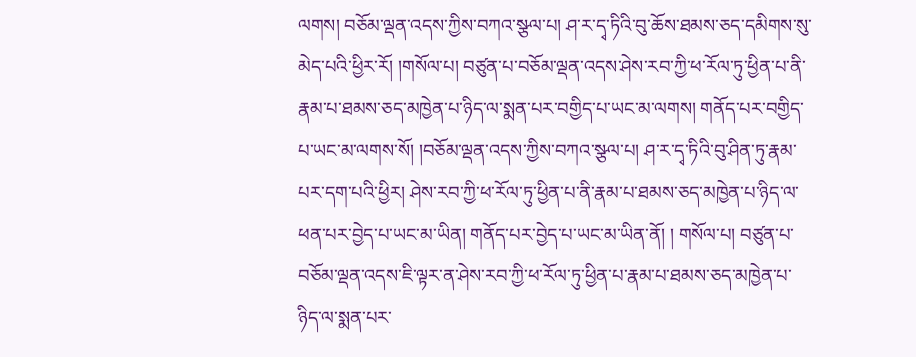ལགས། བཅོམ་ལྡན་འདས་ཀྱིས་བཀའ་སྩལ་པ། ཤ་ར་དྭ་ཏིའི་བུ་ཆོས་ཐམས་ཅད་དམིགས་སུ་མེད་པའི་ཕྱིར་རོ། །གསོལ་པ། བཙུན་པ་བཅོམ་ལྡན་འདས་ཤེས་རབ་ཀྱི་ཕ་རོལ་ཏུ་ཕྱིན་པ་ནི་རྣམ་པ་ཐམས་ཅད་མཁྱེན་པ་ཉིད་ལ་སྨན་པར་བགྱིད་པ་ཡང་མ་ལགས། གནོད་པར་བགྱིད་པ་ཡང་མ་ལགས་སོ། །བཅོམ་ལྡན་འདས་ཀྱིས་བཀའ་སྩལ་པ། ཤ་ར་དྭ་ཏིའི་བུ་ཤིན་ཏུ་རྣམ་པར་དག་པའི་ཕྱིར། ཤེས་རབ་ཀྱི་ཕ་རོལ་ཏུ་ཕྱིན་པ་ནི་རྣམ་པ་ཐམས་ཅད་མཁྱེན་པ་ཉིད་ལ་ཕན་པར་བྱེད་པ་ཡང་མ་ཡིན། གནོད་པར་བྱེད་པ་ཡང་མ་ཡིན་ནོ། ། གསོལ་པ། བཙུན་པ་བཅོམ་ལྡན་འདས་ཇི་ལྟར་ན་ཤེས་རབ་ཀྱི་ཕ་རོལ་ཏུ་ཕྱིན་པ་རྣམ་པ་ཐམས་ཅད་མཁྱེན་པ་ཉིད་ལ་སྨན་པར་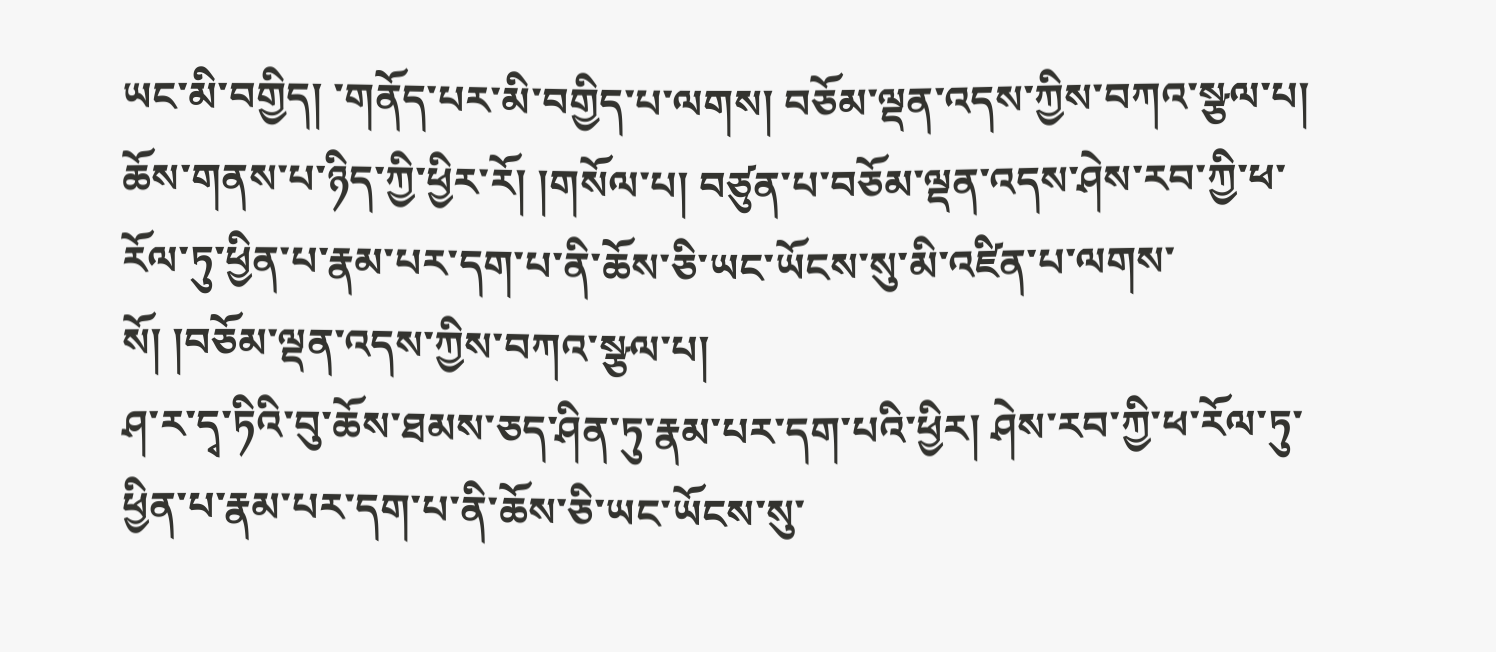ཡང་མི་བགྱིད། ་གནོད་པར་མི་བགྱིད་པ་ལགས། བཅོམ་ལྡན་འདས་ཀྱིས་བཀའ་སྩལ་པ། ཆོས་གནས་པ་ཉིད་ཀྱི་ཕྱིར་རོ། །གསོལ་པ། བཙུན་པ་བཅོམ་ལྡན་འདས་ཤེས་རབ་ཀྱི་ཕ་རོལ་ཏུ་ཕྱིན་པ་རྣམ་པར་དག་པ་ནི་ཆོས་ཅི་ཡང་ཡོངས་སུ་མི་འཛིན་པ་ལགས་སོ། །བཅོམ་ལྡན་འདས་ཀྱིས་བཀའ་སྩལ་པ།
ཤ་ར་དྭ་ཏིའི་བུ་ཆོས་ཐམས་ཅད་ཤིན་ཏུ་རྣམ་པར་དག་པའི་ཕྱིར། ཤེས་རབ་ཀྱི་ཕ་རོལ་ཏུ་ཕྱིན་པ་རྣམ་པར་དག་པ་ནི་ཆོས་ཅི་ཡང་ཡོངས་སུ་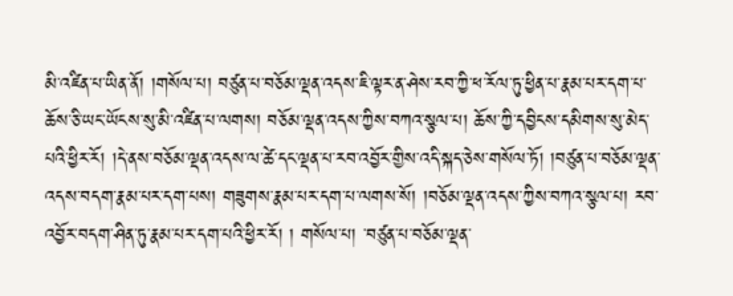མི་འཛིན་པ་ཡིན་ནོ། །གསོལ་པ། བཙུན་པ་བཅོམ་ལྡན་འདས་ཇི་ལྟར་ན་ཤེས་རབ་ཀྱི་ཕ་རོལ་ཏུ་ཕྱིན་པ་རྣམ་པར་དག་པ་ཆོས་ཅི་ཡང་ཡོངས་སུ་མི་འཛིན་པ་ལགས། བཅོམ་ལྡན་འདས་ཀྱིས་བཀའ་སྩལ་པ། ཆོས་ཀྱི་དབྱིངས་དམིགས་སུ་མེད་པའི་ཕྱིར་རོ། །དེ་ནས་བཅོམ་ལྡན་འདས་ལ་ཚེ་དང་ལྡན་པ་རབ་འབྱོར་གྱིས་འདི་སྐད་ཅེས་གསོལ་ཏོ། །བཙུན་པ་བཅོམ་ལྡན་འདས་བདག་རྣམ་པར་དག་པས། གཟུགས་རྣམ་པར་དག་པ་ལགས་སོ། །བཅོམ་ལྡན་འདས་ཀྱིས་བཀའ་སྩལ་པ། རབ་འབྱོར་བདག་ཤིན་ཏུ་རྣམ་པར་དག་པའི་ཕྱིར་རོ། ། གསོལ་པ། ་བཙུན་པ་བཅོམ་ལྡན་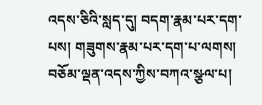འདས་ཅིའི་སླད་དུ། བདག་རྣམ་པར་དག་པས། གཟུགས་རྣམ་པར་དག་པ་ལགས། བཅོམ་ལྡན་འདས་ཀྱིས་བཀའ་སྩལ་པ།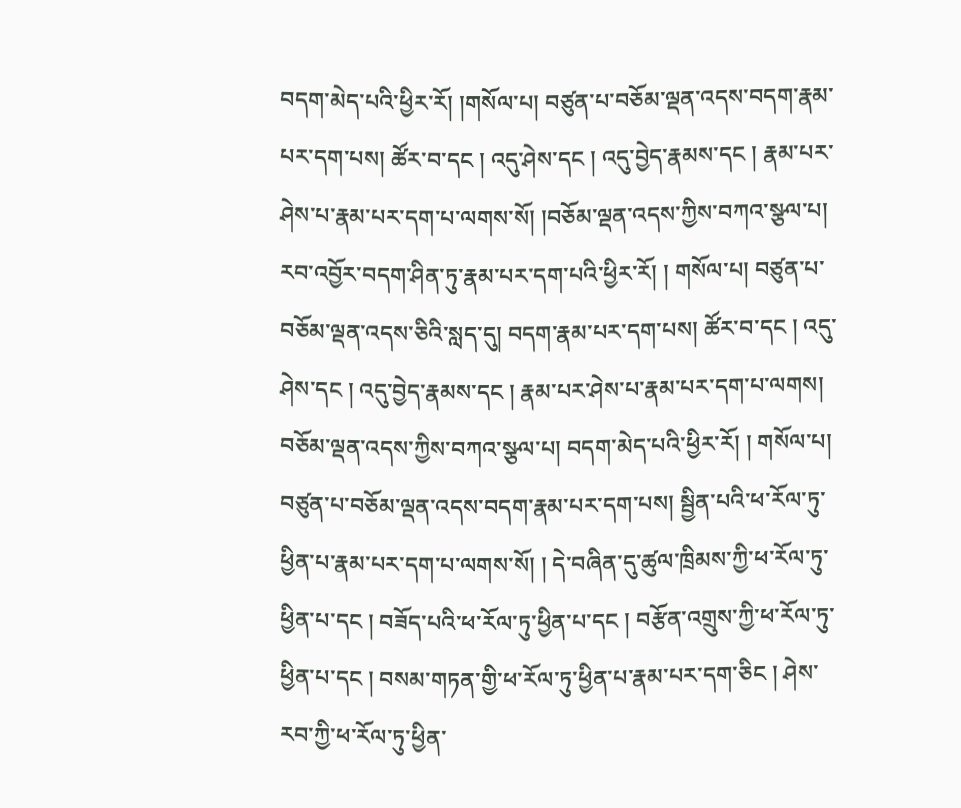བདག་མེད་པའི་ཕྱིར་རོ། །གསོལ་པ། བཙུན་པ་བཅོམ་ལྡན་འདས་བདག་རྣམ་པར་དག་པས། ཚོར་བ་དང ། འདུ་ཤེས་དང ། འདུ་བྱེད་རྣམས་དང ། རྣམ་པར་ཤེས་པ་རྣམ་པར་དག་པ་ལགས་སོ། །བཅོམ་ལྡན་འདས་ཀྱིས་བཀའ་སྩལ་པ། རབ་འབྱོར་བདག་ཤིན་ཏུ་རྣམ་པར་དག་པའི་ཕྱིར་རོ། ། གསོལ་པ། བཙུན་པ་བཅོམ་ལྡན་འདས་ཅིའི་སླད་དུ། བདག་རྣམ་པར་དག་པས། ཚོར་བ་དང ། འདུ་ཤེས་དང ། འདུ་བྱེད་རྣམས་དང ། རྣམ་པར་ཤེས་པ་རྣམ་པར་དག་པ་ལགས། བཅོམ་ལྡན་འདས་ཀྱིས་བཀའ་སྩལ་པ། བདག་མེད་པའི་ཕྱིར་རོ། ། གསོལ་པ། བཙུན་པ་བཅོམ་ལྡན་འདས་བདག་རྣམ་པར་དག་པས། སྦྱིན་པའི་ཕ་རོལ་ཏུ་ཕྱིན་པ་རྣམ་པར་དག་པ་ལགས་སོ། ། དེ་བཞིན་དུ་ཚུལ་ཁྲིམས་ཀྱི་ཕ་རོལ་ཏུ་ཕྱིན་པ་དང ། བཟོད་པའི་ཕ་རོལ་ཏུ་ཕྱིན་པ་དང ། བརྩོན་འགྲུས་ཀྱི་ཕ་རོལ་ཏུ་ཕྱིན་པ་དང ། བསམ་གཏན་གྱི་ཕ་རོལ་ཏུ་ཕྱིན་པ་རྣམ་པར་དག་ཅིང ། ཤེས་རབ་ཀྱི་ཕ་རོལ་ཏུ་ཕྱིན་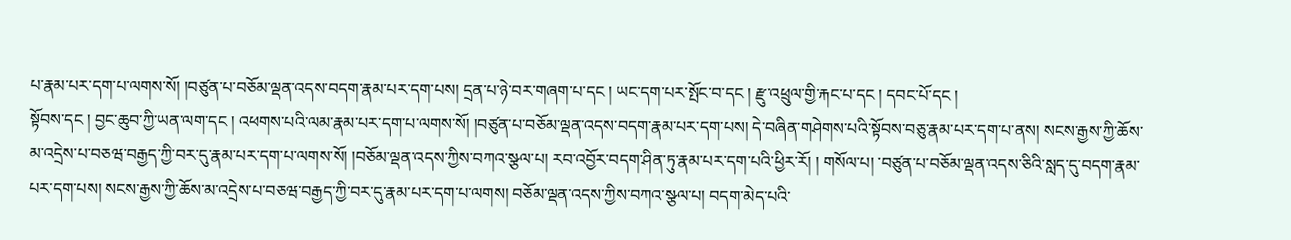པ་རྣམ་པར་དག་པ་ལགས་སོ། །བཙུན་པ་བཅོམ་ལྡན་འདས་བདག་རྣམ་པར་དག་པས། དྲན་པ་ཉེ་བར་གཞག་པ་དང ། ཡང་དག་པར་སྤོང་བ་དང ། རྫུ་འཕྲུལ་གྱི་རྐང་པ་དང ། དབང་པོ་དང །
སྟོབས་དང ། བྱང་ཆུབ་ཀྱི་ཡན་ལག་དང ། འཕགས་པའི་ལམ་རྣམ་པར་དག་པ་ལགས་སོ། །བཙུན་པ་བཅོམ་ལྡན་འདས་བདག་རྣམ་པར་དག་པས། དེ་བཞིན་གཤེགས་པའི་སྟོབས་བཅུ་རྣམ་པར་དག་པ་ནས། སངས་རྒྱས་ཀྱི་ཆོས་མ་འདྲེས་པ་བཅཝ་བརྒྱད་ཀྱི་བར་དུ་རྣམ་པར་དག་པ་ལགས་སོ། །བཅོམ་ལྡན་འདས་ཀྱིས་བཀའ་སྩལ་པ། རབ་འབྱོར་བདག་ཤིན་ཏུ་རྣམ་པར་དག་པའི་ཕྱིར་རོ། ། གསོལ་པ། ་བཙུན་པ་བཅོམ་ལྡན་འདས་ཅིའི་སླད་དུ་བདག་རྣམ་པར་དག་པས། སངས་རྒྱས་ཀྱི་ཆོས་མ་འདྲེས་པ་བཅཝ་བརྒྱད་ཀྱི་བར་དུ་རྣམ་པར་དག་པ་ལགས། བཅོམ་ལྡན་འདས་ཀྱིས་བཀའ་སྩལ་པ། བདག་མེད་པའི་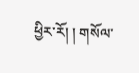ཕྱིར་རོ། ། གསོལ་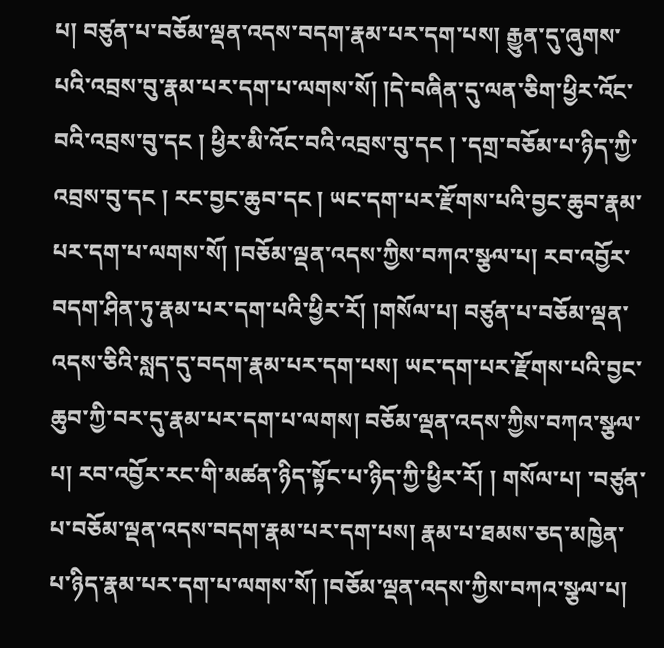པ། བཙུན་པ་བཅོམ་ལྡན་འདས་བདག་རྣམ་པར་དག་པས། རྒྱུན་དུ་ཞུགས་པའི་འབྲས་བུ་རྣམ་པར་དག་པ་ལགས་སོ། །དེ་བཞིན་དུ་ལན་ཅིག་ཕྱིར་འོང་བའི་འབྲས་བུ་དང ། ཕྱིར་མི་འོང་བའི་འབྲས་བུ་དང ། ་དགྲ་བཅོམ་པ་ཉིད་ཀྱི་འབྲས་བུ་དང ། རང་བྱང་ཆུབ་དང ། ཡང་དག་པར་རྫོགས་པའི་བྱང་ཆུབ་རྣམ་པར་དག་པ་ལགས་སོ། །བཅོམ་ལྡན་འདས་ཀྱིས་བཀའ་སྩལ་པ། རབ་འབྱོར་བདག་ཤིན་ཏུ་རྣམ་པར་དག་པའི་ཕྱིར་རོ། །གསོལ་པ། བཙུན་པ་བཅོམ་ལྡན་འདས་ཅིའི་སླད་དུ་བདག་རྣམ་པར་དག་པས། ཡང་དག་པར་རྫོགས་པའི་བྱང་ཆུབ་ཀྱི་བར་དུ་རྣམ་པར་དག་པ་ལགས། བཅོམ་ལྡན་འདས་ཀྱིས་བཀའ་སྩལ་པ། རབ་འབྱོར་རང་གི་མཚན་ཉིད་སྟོང་པ་ཉིད་ཀྱི་ཕྱིར་རོ། ། གསོལ་པ། ་བཙུན་པ་བཅོམ་ལྡན་འདས་བདག་རྣམ་པར་དག་པས། རྣམ་པ་ཐམས་ཅད་མཁྱེན་པ་ཉིད་རྣམ་པར་དག་པ་ལགས་སོ། །བཅོམ་ལྡན་འདས་ཀྱིས་བཀའ་སྩལ་པ།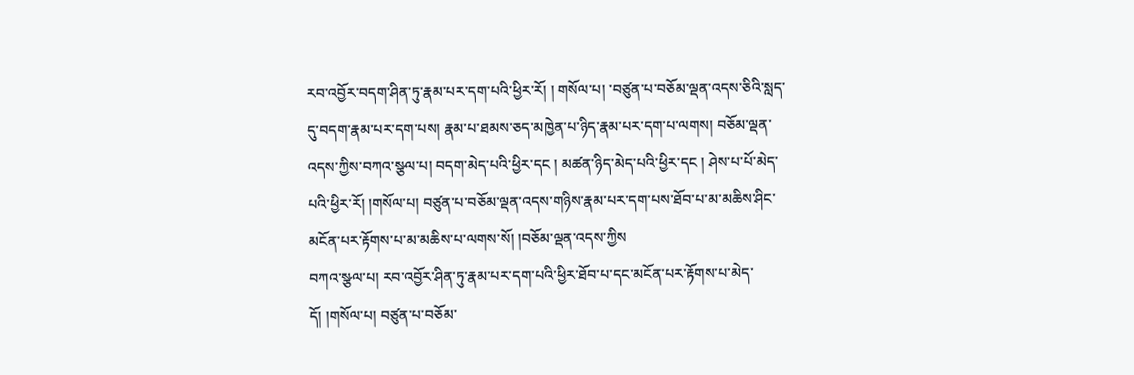རབ་འབྱོར་བདག་ཤིན་ཏུ་རྣམ་པར་དག་པའི་ཕྱིར་རོ། ། གསོལ་པ། ་བཙུན་པ་བཅོམ་ལྡན་འདས་ཅིའི་སླད་དུ་བདག་རྣམ་པར་དག་པས། རྣམ་པ་ཐམས་ཅད་མཁྱེན་པ་ཉིད་རྣམ་པར་དག་པ་ལགས། བཅོམ་ལྡན་འདས་ཀྱིས་བཀའ་སྩལ་པ། བདག་མེད་པའི་ཕྱིར་དང ། མཚན་ཉིད་མེད་པའི་ཕྱིར་དང ། ཤེས་པ་པོ་མེད་པའི་ཕྱིར་རོ། །གསོལ་པ། བཙུན་པ་བཅོམ་ལྡན་འདས་གཉིས་རྣམ་པར་དག་པས་ཐོབ་པ་མ་མཆིས་ཤིང་མངོན་པར་རྟོགས་པ་མ་མཆིས་པ་ལགས་སོ། །བཅོམ་ལྡན་འདས་ཀྱིས
བཀའ་སྩལ་པ། རབ་འབྱོར་ཤིན་ཏུ་རྣམ་པར་དག་པའི་ཕྱིར་ཐོབ་པ་དང་མངོན་པར་རྟོགས་པ་མེད་དོ། །གསོལ་པ། བཙུན་པ་བཅོམ་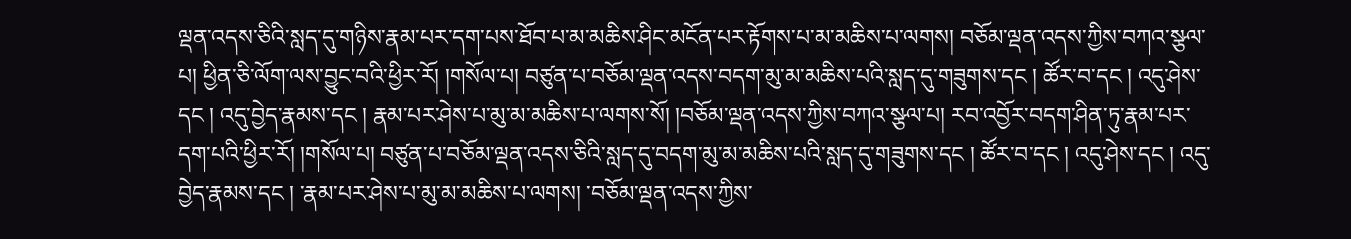ལྡན་འདས་ཅིའི་སླད་དུ་གཉིས་རྣམ་པར་དག་པས་ཐོབ་པ་མ་མཆིས་ཤིང་མངོན་པར་རྟོགས་པ་མ་མཆིས་པ་ལགས། བཅོམ་ལྡན་འདས་ཀྱིས་བཀའ་སྩལ་པ། ཕྱིན་ཅི་ལོག་ལས་བྱུང་བའི་ཕྱིར་རོ། །གསོལ་པ། བཙུན་པ་བཅོམ་ལྡན་འདས་བདག་མུ་མ་མཆིས་པའི་སླད་དུ་གཟུགས་དང ། ཚོར་བ་དང ། འདུ་ཤེས་དང ། འདུ་བྱེད་རྣམས་དང ། རྣམ་པར་ཤེས་པ་མུ་མ་མཆིས་པ་ལགས་སོ། །བཅོམ་ལྡན་འདས་ཀྱིས་བཀའ་སྩལ་པ། རབ་འབྱོར་བདག་ཤིན་ཏུ་རྣམ་པར་དག་པའི་ཕྱིར་རོ། །གསོལ་པ། བཙུན་པ་བཅོམ་ལྡན་འདས་ཅིའི་སླད་དུ་བདག་མུ་མ་མཆིས་པའི་སླད་དུ་གཟུགས་དང ། ཚོར་བ་དང ། འདུ་ཤེས་དང ། འདུ་བྱེད་རྣམས་དང ། ་རྣམ་པར་ཤེས་པ་མུ་མ་མཆིས་པ་ལགས། ་བཅོམ་ལྡན་འདས་ཀྱིས་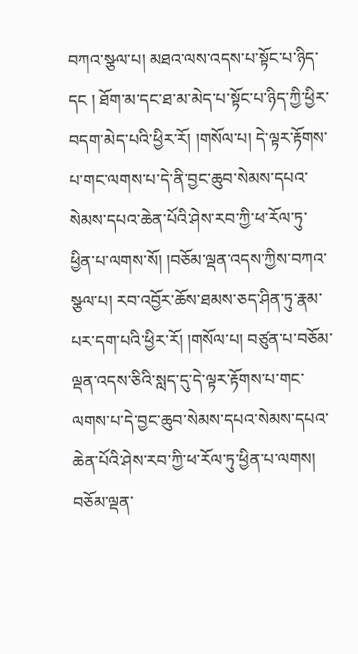བཀའ་སྩལ་པ། མཐའ་ལས་འདས་པ་སྟོང་པ་ཉིད་དང ། ཐོག་མ་དང་ཐ་མ་མེད་པ་སྟོང་པ་ཉིད་ཀྱི་ཕྱིར་བདག་མེད་པའི་ཕྱིར་རོ། །གསོལ་པ། དེ་ལྟར་རྟོགས་པ་གང་ལགས་པ་དེ་ནི་བྱང་ཆུབ་སེམས་དཔའ་སེམས་དཔའ་ཆེན་པོའི་ཤེས་རབ་ཀྱི་ཕ་རོལ་ཏུ་ཕྱིན་པ་ལགས་སོ། །བཅོམ་ལྡན་འདས་ཀྱིས་བཀའ་སྩལ་པ། རབ་འབྱོར་ཆོས་ཐམས་ཅད་ཤིན་ཏུ་རྣམ་པར་དག་པའི་ཕྱིར་རོ། །གསོལ་པ། བཙུན་པ་བཅོམ་ལྡན་འདས་ཅིའི་སླད་དུ་དེ་ལྟར་རྟོགས་པ་གང་ལགས་པ་དེ་བྱང་ཆུབ་སེམས་དཔའ་སེམས་དཔའ་ཆེན་པོའི་ཤེས་རབ་ཀྱི་ཕ་རོལ་ཏུ་ཕྱིན་པ་ལགས། བཅོམ་ལྡན་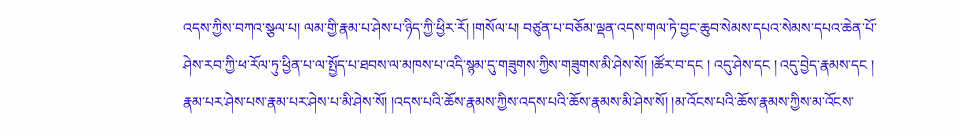འདས་ཀྱིས་བཀའ་སྩལ་པ། ལམ་གྱི་རྣམ་པ་ཤེས་པ་ཉིད་ཀྱི་ཕྱིར་རོ། །གསོལ་པ། བཙུན་པ་བཅོམ་ལྡན་འདས་གལ་ཏེ་བྱང་ཆུབ་སེམས་དཔའ་སེམས་དཔའ་ཆེན་པོ་ཤེས་རབ་ཀྱི་ཕ་རོལ་ཏུ་ཕྱིན་པ་ལ་སྤྱོད་པ་ཐབས་ལ་མཁས་པ་འདི་སྙམ་དུ་གཟུགས་ཀྱིས་གཟུགས་མི་ཤེས་སོ། །ཚོར་བ་དང ། འདུ་ཤེས་དང ། འདུ་བྱེད་རྣམས་དང ། རྣམ་པར་ཤེས་པས་རྣམ་པར་ཤེས་པ་མི་ཤེས་སོ། །འདས་པའི་ཆོས་རྣམས་ཀྱིས་འདས་པའི་ཆོས་རྣམས་མི་ཤེས་སོ། །མ་འོངས་པའི་ཆོས་རྣམས་ཀྱིས་མ་འོངས་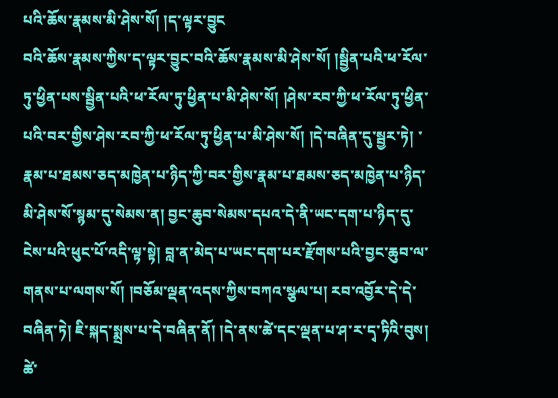པའི་ཆོས་རྣམས་མི་ཤེས་སོ། །ད་ལྟར་བྱུང
བའི་ཆོས་རྣམས་ཀྱིས་ད་ལྟར་བྱུང་བའི་ཆོས་རྣམས་མི་ཤེས་སོ། །སྦྱིན་པའི་ཕ་རོལ་ཏུ་ཕྱིན་པས་སྦྱིན་པའི་ཕ་རོལ་ཏུ་ཕྱིན་པ་མི་ཤེས་སོ། །ཤེས་རབ་ཀྱི་ཕ་རོལ་ཏུ་ཕྱིན་པའི་བར་གྱིས་ཤེས་རབ་ཀྱི་ཕ་རོལ་ཏུ་ཕྱིན་པ་མི་ཤེས་སོ། །དེ་བཞིན་དུ་སྦྱར་ཏེ། ་རྣམ་པ་ཐམས་ཅད་མཁྱེན་པ་ཉིད་ཀྱི་བར་གྱིས་རྣམ་པ་ཐམས་ཅད་མཁྱེན་པ་ཉིད་མི་ཤེས་སོ་སྙམ་དུ་སེམས་ན། བྱང་ཆུབ་སེམས་དཔའ་དེ་ནི་ཡང་དག་པ་ཉིད་དུ་ངེས་པའི་ཕུང་པོ་འདི་ལྟ་སྟེ། བླ་ན་མེད་པ་ཡང་དག་པར་རྫོགས་པའི་བྱང་ཆུབ་ལ་གནས་པ་ལགས་སོ། །བཅོམ་ལྡན་འདས་ཀྱིས་བཀའ་སྩལ་པ། རབ་འབྱོར་དེ་དེ་བཞིན་ཏེ། ཇི་སྐད་སྨྲས་པ་དེ་བཞིན་ནོ། །དེ་ནས་ཚེ་དང་ལྡན་པ་ཤ་ར་དྭ་ཏིའི་བུས། ཚེ་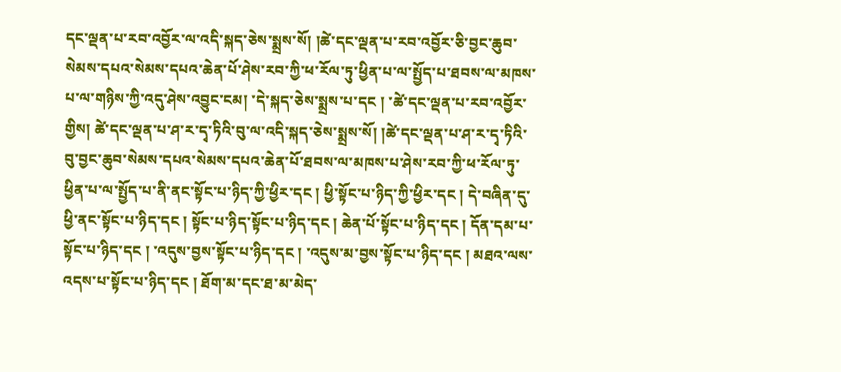དང་ལྡན་པ་རབ་འབྱོར་ལ་འདི་སྐད་ཅེས་སྨྲས་སོ། །ཚེ་དང་ལྡན་པ་རབ་འབྱོར་ཅི་བྱང་ཆུབ་སེམས་དཔའ་སེམས་དཔའ་ཆེན་པོ་ཤེས་རབ་ཀྱི་ཕ་རོལ་ཏུ་ཕྱིན་པ་ལ་སྤྱོད་པ་ཐབས་ལ་མཁས་པ་ལ་གཉིས་ཀྱི་འདུ་ཤེས་འབྱུང་ངམ། ་དེ་སྐད་ཅེས་སྨྲས་པ་དང ། ་ཚེ་དང་ལྡན་པ་རབ་འབྱོར་གྱིས། ཚེ་དང་ལྡན་པ་ཤ་ར་དྭ་ཏིའི་བུ་ལ་འདི་སྐད་ཅེས་སྨྲས་སོ། །ཚེ་དང་ལྡན་པ་ཤ་ར་དྭ་ཏིའི་བུ་བྱང་ཆུབ་སེམས་དཔའ་སེམས་དཔའ་ཆེན་པོ་ཐབས་ལ་མཁས་པ་ཤེས་རབ་ཀྱི་ཕ་རོལ་ཏུ་ཕྱིན་པ་ལ་སྤྱོད་པ་ནི་ནང་སྟོང་པ་ཉིད་ཀྱི་ཕྱིར་དང ། ཕྱི་སྟོང་པ་ཉིད་ཀྱི་ཕྱིར་དང ། དེ་བཞིན་དུ་ཕྱི་ནང་སྟོང་པ་ཉིད་དང ། སྟོང་པ་ཉིད་སྟོང་པ་ཉིད་དང ། ཆེན་པོ་སྟོང་པ་ཉིད་དང ། དོན་དམ་པ་སྟོང་པ་ཉིད་དང ། ་འདུས་བྱས་སྟོང་པ་ཉིད་དང ། ་འདུས་མ་བྱས་སྟོང་པ་ཉིད་དང ། མཐའ་ལས་འདས་པ་སྟོང་པ་ཉིད་དང ། ཐོག་མ་དང་ཐ་མ་མེད་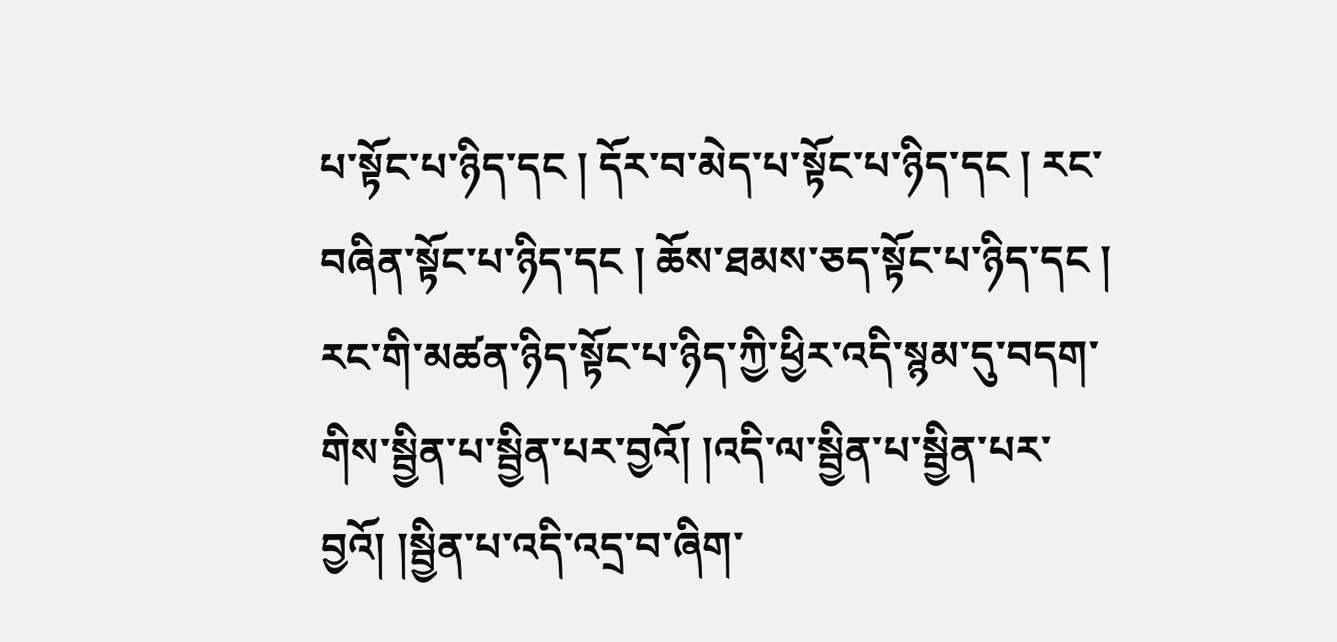པ་སྟོང་པ་ཉིད་དང ། དོར་བ་མེད་པ་སྟོང་པ་ཉིད་དང ། རང་བཞིན་སྟོང་པ་ཉིད་དང ། ཆོས་ཐམས་ཅད་སྟོང་པ་ཉིད་དང ། རང་གི་མཚན་ཉིད་སྟོང་པ་ཉིད་ཀྱི་ཕྱིར་འདི་སྙམ་དུ་བདག་གིས་སྦྱིན་པ་སྦྱིན་པར་བྱའོ། །འདི་ལ་སྦྱིན་པ་སྦྱིན་པར་བྱའོ། །སྦྱིན་པ་འདི་འདྲ་བ་ཞིག་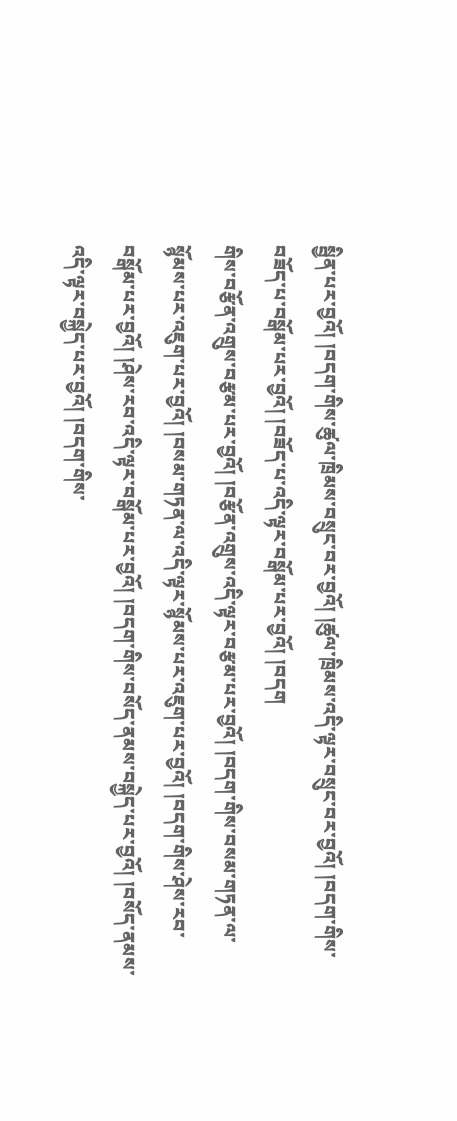སྦྱིན་པར་བྱའོ། །བདག་གིས་ཚུལ་ཁྲིམས་བསྲུང་བར་བྱའོ། །ཚུལ་ཁྲིམས་འདི་ལྟར་བསྲུང་བར་བྱའོ། །བདག་གིས་བཟོད་པ་བསྒོམ་པར་བྱའོ། །བཟོད་པ་འདི་ལྟར་བསྒོམ་པར་བྱའོ། །བདག
གིས་བརྩོན་འགྲུས་བརྩམ་པར་བྱའོ། །བརྩོན་འགྲུས་འདི་ལྟར་བརྩམ་པར་བྱའོ། །བདག་གིས་བསམ་གཏན་ལ་སྙོམས་པར་འཇུག་པར་བྱའོ། །བསམ་གཏན་ལ་འདི་ལྟར་སྙོམས་པར་འཇུག་པར་བྱའོ། །བདག་གིས་ཤེས་རབ་བསྒོམ་པར་བྱའོ། །ཤེས་རབ་འདི་ལྟར་བསྒོམ་པར་བྱའོ། །བདག་གིས་བསོད་ནམས་བསྐྱེད་པར་བྱའོ། །བསོད་ནམས་འདི་ལྟར་བསྐྱེད་པར་བྱའོ། །བདག་གིས་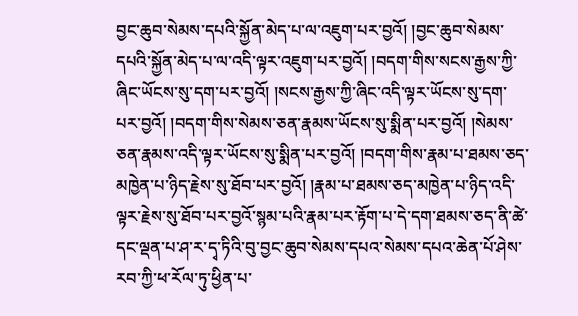བྱང་ཆུབ་སེམས་དཔའི་སྐྱོན་མེད་པ་ལ་འཇུག་པར་བྱའོ། །བྱང་ཆུབ་སེམས་དཔའི་སྐྱོན་མེད་པ་ལ་འདི་ལྟར་འཇུག་པར་བྱའོ། །བདག་གིས་སངས་རྒྱས་ཀྱི་ཞིང་ཡོངས་སུ་དག་པར་བྱའོ། །སངས་རྒྱས་ཀྱི་ཞིང་འདི་ལྟར་ཡོངས་སུ་དག་པར་བྱའོ། །བདག་གིས་སེམས་ཅན་རྣམས་ཡོངས་སུ་སྨིན་པར་བྱའོ། །སེམས་ཅན་རྣམས་འདི་ལྟར་ཡོངས་སུ་སྨིན་པར་བྱའོ། །བདག་གིས་རྣམ་པ་ཐམས་ཅད་མཁྱེན་པ་ཉིད་རྗེས་སུ་ཐོབ་པར་བྱའོ། །རྣམ་པ་ཐམས་ཅད་མཁྱེན་པ་ཉིད་འདི་ལྟར་རྗེས་སུ་ཐོབ་པར་བྱའོ་སྙམ་པའི་རྣམ་པར་རྟོག་པ་དེ་དག་ཐམས་ཅད་ནི་ཚེ་དང་ལྡན་པ་ཤ་ར་དྭ་ཏིའི་བུ་བྱང་ཆུབ་སེམས་དཔའ་སེམས་དཔའ་ཆེན་པོ་ཤེས་རབ་ཀྱི་ཕ་རོལ་ཏུ་ཕྱིན་པ་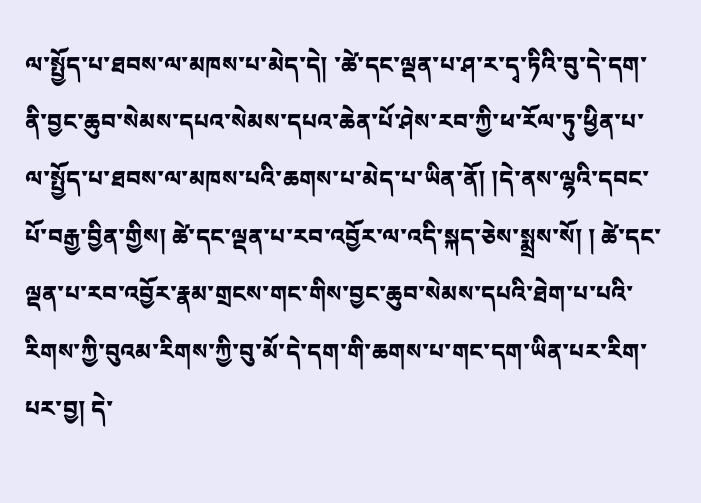ལ་སྤྱོད་པ་ཐབས་ལ་མཁས་པ་མེད་དེ། ་ཚེ་དང་ལྡན་པ་ཤ་ར་དྭ་ཏིའི་བུ་དེ་དག་ནི་བྱང་ཆུབ་སེམས་དཔའ་སེམས་དཔའ་ཆེན་པོ་ཤེས་རབ་ཀྱི་ཕ་རོལ་ཏུ་ཕྱིན་པ་ལ་སྤྱོད་པ་ཐབས་ལ་མཁས་པའི་ཆགས་པ་མེད་པ་ཡིན་ནོ། །དེ་ནས་ལྷའི་དབང་པོ་བརྒྱ་བྱིན་གྱིས། ཚེ་དང་ལྡན་པ་རབ་འབྱོར་ལ་འདི་སྐད་ཅེས་སྨྲས་སོ། ། ཚེ་དང་ལྡན་པ་རབ་འབྱོར་རྣམ་གྲངས་གང་གིས་བྱང་ཆུབ་སེམས་དཔའི་ཐེག་པ་པའི་རིགས་ཀྱི་བུའམ་རིགས་ཀྱི་བུ་མོ་དེ་དག་གི་ཆགས་པ་གང་དག་ཡིན་པར་རིག་པར་བྱ། དེ་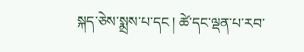སྐད་ཅེས་སྨྲས་པ་དང ། ཚེ་དང་ལྡན་པ་རབ་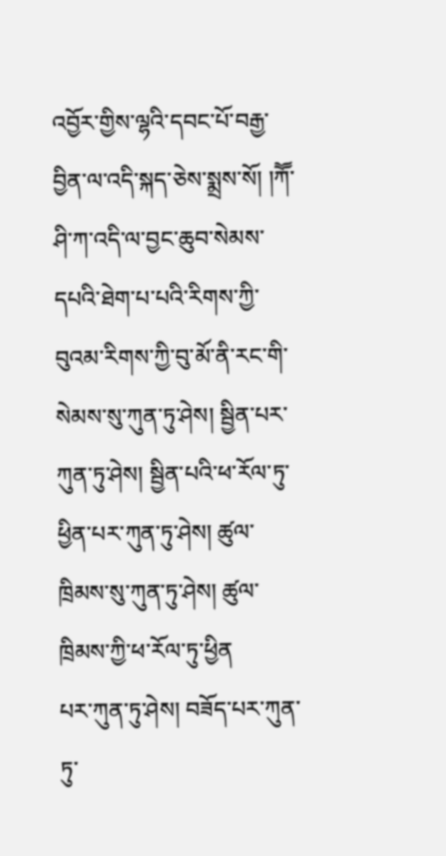འབྱོར་གྱིས་ལྷའི་དབང་པོ་བརྒྱ་བྱིན་ལ་འདི་སྐད་ཅེས་སྨྲས་སོ། །ཀཽ་ཤི་ཀ་འདི་ལ་བྱང་ཆུབ་སེམས་དཔའི་ཐེག་པ་པའི་རིགས་ཀྱི་བུའམ་རིགས་ཀྱི་བུ་མོ་ནི་རང་གི་སེམས་སུ་ཀུན་ཏུ་ཤེས། སྦྱིན་པར་ཀུན་ཏུ་ཤེས། སྦྱིན་པའི་ཕ་རོལ་ཏུ་ཕྱིན་པར་ཀུན་ཏུ་ཤེས། ཚུལ་ཁྲིམས་སུ་ཀུན་ཏུ་ཤེས། ཚུལ་ཁྲིམས་ཀྱི་ཕ་རོལ་ཏུ་ཕྱིན
པར་ཀུན་ཏུ་ཤེས། བཟོད་པར་ཀུན་ཏུ་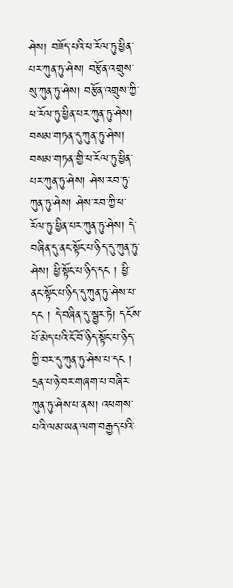ཤེས། བཟོད་པའི་ཕ་རོལ་ཏུ་ཕྱིན་པར་ཀུན་ཏུ་ཤེས། བརྩོན་འགྲུས་སུ་ཀུན་ཏུ་ཤེས། བརྩོན་འགྲུས་ཀྱི་ཕ་རོལ་ཏུ་ཕྱིན་པར་ཀུན་ཏུ་ཤེས། བསམ་གཏན་དུ་ཀུན་ཏུ་ཤེས། བསམ་གཏན་གྱི་ཕ་རོལ་ཏུ་ཕྱིན་པར་ཀུན་ཏུ་ཤེས། ཤེས་རབ་ཏུ་ཀུན་ཏུ་ཤེས། ཤེས་རབ་ཀྱི་ཕ་རོལ་ཏུ་ཕྱིན་པར་ཀུན་ཏུ་ཤེས། དེ་བཞིན་དུ་ནང་སྟོང་པ་ཉིད་དུ་ཀུན་ཏུ་ཤེས། ཕྱི་སྟོང་པ་ཉིད་དང ། ཕྱི་ནང་སྟོང་པ་ཉིད་དུ་ཀུན་ཏུ་ཤེས་པ་དང ། དེ་བཞིན་དུ་སྦྱར་ཏེ། དངོས་པོ་མེད་པའི་ངོ་བོ་ཉིད་སྟོང་པ་ཉིད་ཀྱི་བར་དུ་ཀུན་ཏུ་ཤེས་པ་དང ། དྲན་པ་ཉེ་བར་གཞག་པ་བཞིར་ཀུན་ཏུ་ཤེས་པ་ནས། འཕགས་པའི་ལམ་ཡན་ལག་བརྒྱད་པའི་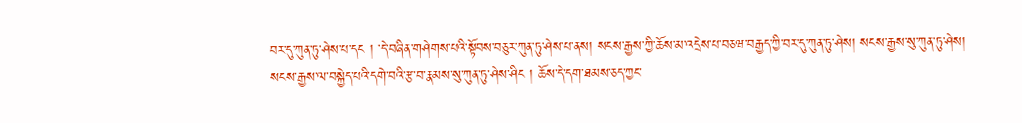བར་དུ་ཀུན་ཏུ་ཤེས་པ་དང ། ་དེ་བཞིན་གཤེགས་པའི་སྟོབས་བཅུར་ཀུན་ཏུ་ཤེས་པ་ནས། སངས་རྒྱས་ཀྱི་ཆོས་མ་འདྲེས་པ་བཅཝ་བརྒྱད་ཀྱི་བར་དུ་ཀུན་ཏུ་ཤེས། སངས་རྒྱས་སུ་ཀུན་ཏུ་ཤེས། སངས་རྒྱས་ལ་བསྐྱེད་པའི་དགེ་བའི་རྩ་བ་རྣམས་སུ་ཀུན་ཏུ་ཤེས་ཤིང ། ཆོས་དེ་དག་ཐམས་ཅད་ཀྱང་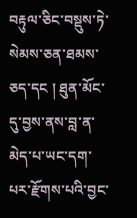བརྟུལ་ཅིང་བསྡུས་ཏེ་སེམས་ཅན་ཐམས་ཅད་དང ། ཐུན་མོང་དུ་བྱས་ནས་བླ་ན་མེད་པ་ཡང་དག་པར་རྫོགས་པའི་བྱང་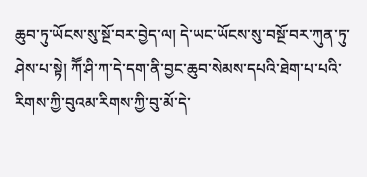ཆུབ་ཏུ་ཡོངས་སུ་སྔོ་བར་བྱེད་ལ། དེ་ཡང་ཡོངས་སུ་བསྔོ་བར་ཀུན་ཏུ་ཤེས་པ་སྟེ། ཀཽ་ཤི་ཀ་དེ་དག་ནི་བྱང་ཆུབ་སེམས་དཔའི་ཐེག་པ་པའི་རིགས་ཀྱི་བུའམ་རིགས་ཀྱི་བུ་མོ་དེ་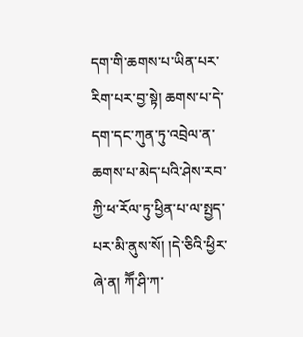དག་གི་ཆགས་པ་ཡིན་པར་རིག་པར་བྱ་སྟེ། ཆགས་པ་དེ་དག་དང་ཀུན་ཏུ་འབྲེལ་ན་ཆགས་པ་མེད་པའི་ཤེས་རབ་ཀྱི་ཕ་རོལ་ཏུ་ཕྱིན་པ་ལ་སྤྱད་པར་མི་ནུས་སོ། །དེ་ཅིའི་ཕྱིར་ཞེ་ན། ཀཽ་ཤི་ཀ་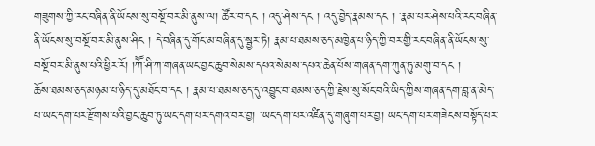གཟུགས་ཀྱི་རང་བཞིན་ནི་ཡོངས་སུ་བསྔོ་བར་མི་ནུས་ལ། ཚོར་བ་དང ། འདུ་ཤེས་དང ། འདུ་བྱེད་རྣམས་དང ། ་རྣམ་པར་ཤེས་པའི་རང་བཞིན་ནི་ཡོངས་སུ་བསྔོ་བར་མི་ནུས་ཤིང ། དེ་བཞིན་དུ་གོང་མ་བཞིན་དུ་སྦྱར་ཏེ། རྣམ་པ་ཐམས་ཅད་མཁྱེན་པ་ཉིད་ཀྱི་བར་གྱི་རང་བཞིན་ནི་ཡོངས་སུ་བསྔོ་བར་མི་ནུས་པའི་ཕྱིར་རོ། །ཀཽ་ཤི་ཀ་གཞན་ཡང་བྱང་ཆུབ་སེམས་དཔའ་སེམས་དཔའ་ཆེན་པོས་གཞན་དག་ཀུན་ཏུ་མགུ་བ་དང །
ཆོས་ཐམས་ཅད་མཉམ་པ་ཉིད་དུ་མཐོང་བ་དང ། རྣམ་པ་ཐམས་ཅད་དུ་འབྱུང་བ་ཐམས་ཅད་ཀྱི་རྗེས་སུ་སོང་བའི་ཡིད་ཀྱིས་གཞན་དག་བླ་ན་མེད་པ་ཡང་དག་པར་རྫོགས་པའི་བྱང་ཆུབ་ཏུ་ཡང་དག་པར་དགའ་བར་བྱ། ་ཡང་དག་པར་འཛིན་དུ་གཞུག་པར་བྱ། ཡང་དག་པར་གཟེངས་བསྟོད་པར་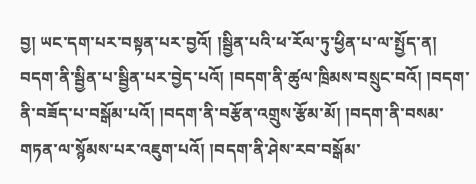བྱ། ཡང་དག་པར་བསྟན་པར་བྱའོ། །སྦྱིན་པའི་ཕ་རོལ་ཏུ་ཕྱིན་པ་ལ་སྤྱོད་ན། བདག་ནི་སྦྱིན་པ་སྦྱིན་པར་བྱེད་པའོ། །བདག་ནི་ཚུལ་ཁྲིམས་བསྲུང་བའོ། །བདག་ནི་བཟོད་པ་བསྒོམ་པའོ། །བདག་ནི་བརྩོན་འགྲུས་རྩོམ་མོ། །བདག་ནི་བསམ་གཏན་ལ་སྙོམས་པར་འཇུག་པའོ། །བདག་ནི་ཤེས་རབ་བསྒོམ་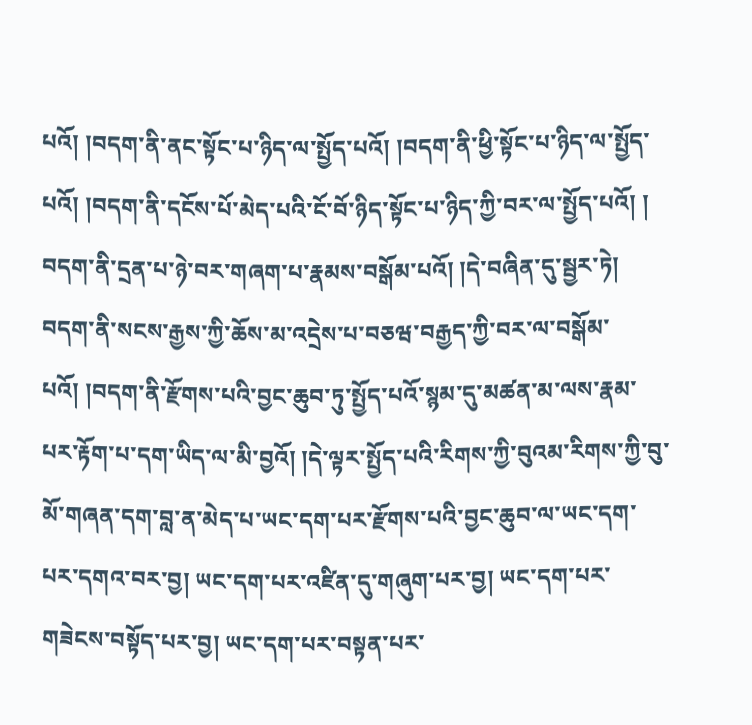པའོ། །བདག་ནི་ནང་སྟོང་པ་ཉིད་ལ་སྤྱོད་པའོ། །བདག་ནི་ཕྱི་སྟོང་པ་ཉིད་ལ་སྤྱོད་པའོ། །བདག་ནི་དངོས་པོ་མེད་པའི་ངོ་བོ་ཉིད་སྟོང་པ་ཉིད་ཀྱི་བར་ལ་སྤྱོད་པའོ། ། བདག་ནི་དྲན་པ་ཉེ་བར་གཞག་པ་རྣམས་བསྒོམ་པའོ། །དེ་བཞིན་དུ་སྦྱར་ཏེ། བདག་ནི་སངས་རྒྱས་ཀྱི་ཆོས་མ་འདྲེས་པ་བཅཝ་བརྒྱད་ཀྱི་བར་ལ་བསྒོམ་པའོ། །བདག་ནི་རྫོགས་པའི་བྱང་ཆུབ་ཏུ་སྤྱོད་པའོ་སྙམ་དུ་མཚན་མ་ལས་རྣམ་པར་རྟོག་པ་དག་ཡིད་ལ་མི་བྱའོ། །དེ་ལྟར་སྤྱོད་པའི་རིགས་ཀྱི་བུའམ་རིགས་ཀྱི་བུ་མོ་གཞན་དག་བླ་ན་མེད་པ་ཡང་དག་པར་རྫོགས་པའི་བྱང་ཆུབ་ལ་ཡང་དག་པར་དགའ་བར་བྱ། ཡང་དག་པར་འཛིན་དུ་གཞུག་པར་བྱ། ཡང་དག་པར་གཟེངས་བསྟོད་པར་བྱ། ཡང་དག་པར་བསྟན་པར་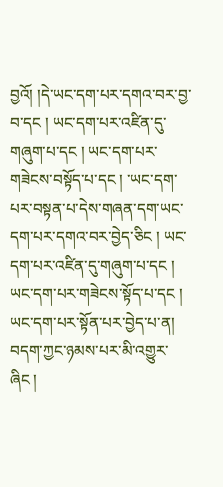བྱའོ། །དེ་ཡང་དག་པར་དགའ་བར་བྱ་བ་དང ། ཡང་དག་པར་འཛིན་དུ་གཞུག་པ་དང ། ཡང་དག་པར་གཟེངས་བསྟོད་པ་དང ། ་ཡང་དག་པར་བསྟན་པ་དེས་གཞན་དག་ཡང་དག་པར་དགའ་བར་བྱེད་ཅིང ། ཡང་དག་པར་འཛིན་དུ་གཞུག་པ་དང ། ཡང་དག་པར་གཟེངས་སྟོད་པ་དང ། ཡང་དག་པར་སྟོན་པར་བྱེད་པ་ན། བདག་ཀྱང་ཉམས་པར་མི་འགྱུར་ཞིང །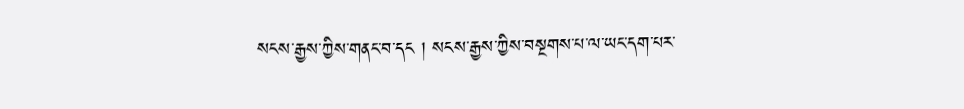སངས་རྒྱས་ཀྱིས་གནང་བ་དང ། སངས་རྒྱས་ཀྱིས་བསྔགས་པ་ལ་ཡང་དག་པར་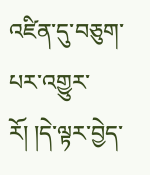འཛིན་དུ་བཅུག་པར་འགྱུར་རོ། །དེ་ལྟར་བྱེད་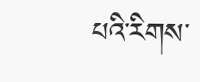པའི་རིགས་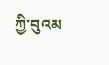ཀྱི་བུའམ